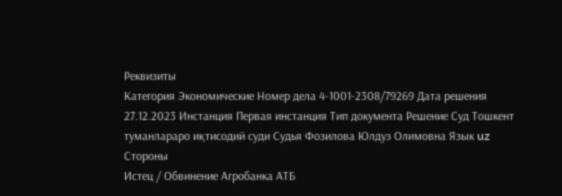Реквизиты
Категория Экономические Номер дела 4-1001-2308/79269 Дата решения 27.12.2023 Инстанция Первая инстанция Тип документа Решение Суд Тошкент туманлараро иқтисодий суди Судья Фозилова Юлдуз Олимовна Язык uz
Стороны
Истец / Обвинение Агробанка АТБ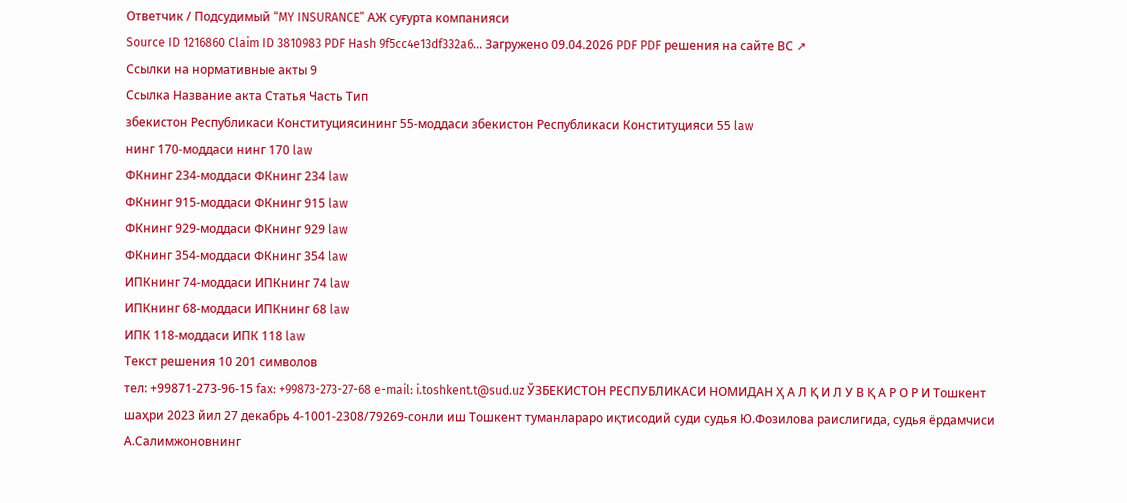Ответчик / Подсудимый “MY INSURANCE” АЖ суғурта компанияси
Source ID 1216860 Claim ID 3810983 PDF Hash 9f5cc4e13df332a6... Загружено 09.04.2026 PDF PDF решения на сайте ВС ↗
Ссылки на нормативные акты 9
Ссылка Название акта Статья Часть Тип
збекистон Республикаси Конституциясининг 55-моддаси збекистон Республикаси Конституцияси 55 law
нинг 170-моддаси нинг 170 law
ФКнинг 234-моддаси ФКнинг 234 law
ФКнинг 915-моддаси ФКнинг 915 law
ФКнинг 929-моддаси ФКнинг 929 law
ФКнинг 354-моддаси ФКнинг 354 law
ИПКнинг 74-моддаси ИПКнинг 74 law
ИПКнинг 68-моддаси ИПКнинг 68 law
ИПК 118-моддаси ИПК 118 law
Текст решения 10 201 символов
тел: +99871-273-96-15 fax: +99873-273-27-68 e-mail: i.toshkent.t@sud.uz ЎЗБЕКИСТОН РЕСПУБЛИКАСИ НОМИДАН Ҳ А Л Қ И Л У В Қ А Р О Р И Тошкент шаҳри 2023 йил 27 декабрь 4-1001-2308/79269-сонли иш Тошкент туманлараро иқтисодий суди судья Ю.Фозилова раислигида, судья ёрдамчиси А.Салимжоновнинг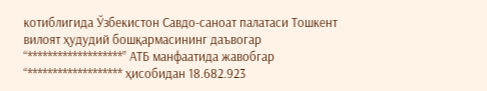котиблигида Ўзбекистон Савдо-саноат палатаси Тошкент вилоят ҳудудий бошқармасининг даъвогар “*******************” АТБ манфаатида жавобгар “******************* ҳисобидан 18.682.923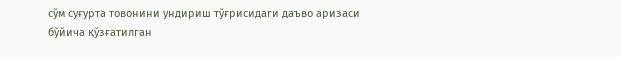сўм суғурта товонини ундириш тўғрисидаги даъво аризаси бўйича қўзғатилган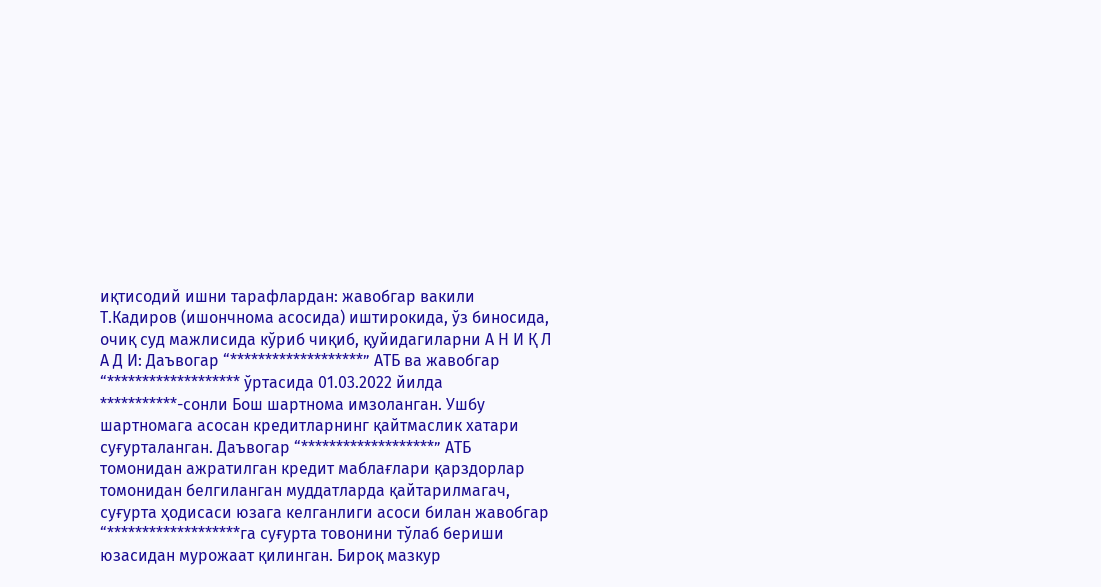иқтисодий ишни тарафлардан: жавобгар вакили Т.Кадиров (ишончнома асосида) иштирокида, ўз биносида, очиқ суд мажлисида кўриб чиқиб, қуйидагиларни А Н И Қ Л А Д И: Даъвогар “*******************” АТБ ва жавобгар “******************* ўртасида 01.03.2022 йилда ***********-сонли Бош шартнома имзоланган. Ушбу шартномага асосан кредитларнинг қайтмаслик хатари суғурталанган. Даъвогар “*******************” АТБ томонидан ажратилган кредит маблағлари қарздорлар томонидан белгиланган муддатларда қайтарилмагач, суғурта ҳодисаси юзага келганлиги асоси билан жавобгар “*******************га суғурта товонини тўлаб бериши юзасидан мурожаат қилинган. Бироқ мазкур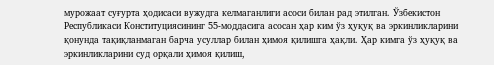мурожаат суғурта ҳодисаси вужудга келмаганлиги асоси билан рад этилган. Ўзбекистон Республикаси Конституциясининг 55-моддасига асосан ҳар ким ўз ҳуқуқ ва эркинликларини қонунда тақиқланмаган барча усуллар билан ҳимоя қилишга ҳақли. Ҳар кимга ўз ҳуқуқ ва эркинликларини суд орқали ҳимоя қилиш,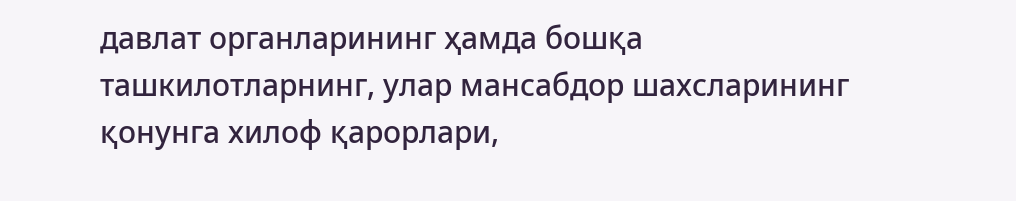давлат органларининг ҳамда бошқа ташкилотларнинг, улар мансабдор шахсларининг қонунга хилоф қарорлари,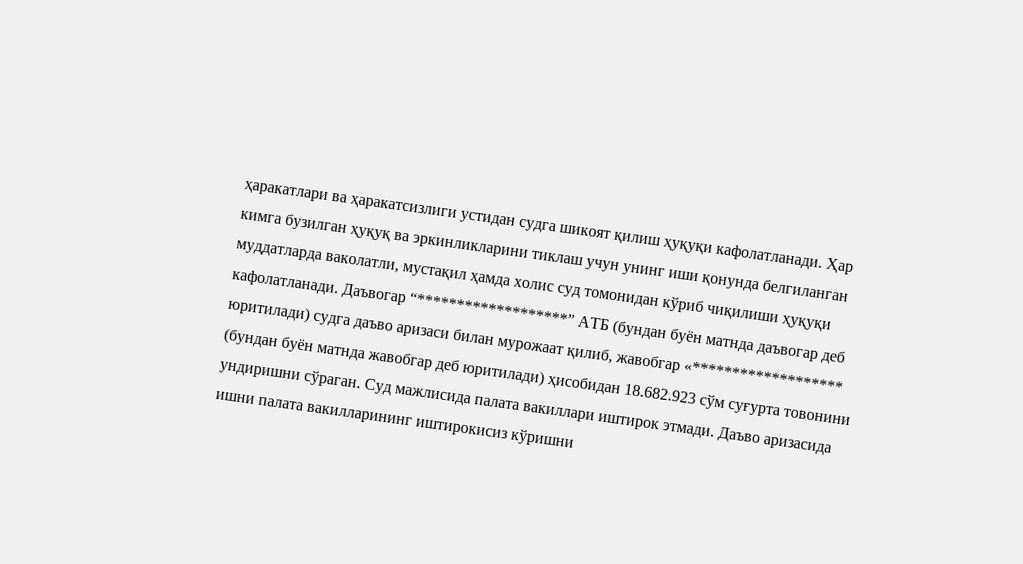ҳаракатлари ва ҳаракатсизлиги устидан судга шикоят қилиш ҳуқуқи кафолатланади. Ҳар кимга бузилган ҳуқуқ ва эркинликларини тиклаш учун унинг иши қонунда белгиланган муддатларда ваколатли, мустақил ҳамда холис суд томонидан кўриб чиқилиши ҳуқуқи кафолатланади. Даъвогар “*******************” АТБ (бундан буён матнда даъвогар деб юритилади) судга даъво аризаси билан мурожаат қилиб, жавобгар «******************* (бундан буён матнда жавобгар деб юритилади) ҳисобидан 18.682.923 сўм суғурта товонини ундиришни сўраган. Суд мажлисида палата вакиллари иштирок этмади. Даъво аризасида ишни палата вакилларининг иштирокисиз кўришни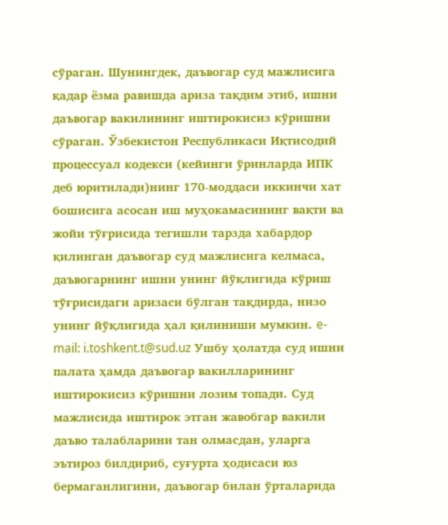сўраган. Шунингдек, даъвогар суд мажлисига қадар ёзма равишда ариза тақдим этиб, ишни даъвогар вакилининг иштирокисиз кўришни сўраган. Ўзбекистон Республикаси Иқтисодий процессуал кодекси (кейинги ўринларда ИПК деб юритилади)нинг 170-моддаси иккинчи хат бошисига асосан иш муҳокамасининг вақти ва жойи тўғрисида тегишли тарзда хабардор қилинган даъвогар суд мажлисига келмаса, даъвогарнинг ишни унинг йўқлигида кўриш тўғрисидаги аризаси бўлган тақдирда, низо унинг йўқлигида ҳал қилиниши мумкин. e-mail: i.toshkent.t@sud.uz Ушбу ҳолатда суд ишни палата ҳамда даъвогар вакилларининг иштирокисиз кўришни лозим топади. Суд мажлисида иштирок этган жавобгар вакили даъво талабларини тан олмасдан, уларга эътироз билдириб, суғурта ҳодисаси юз бермаганлигини, даъвогар билан ўрталарида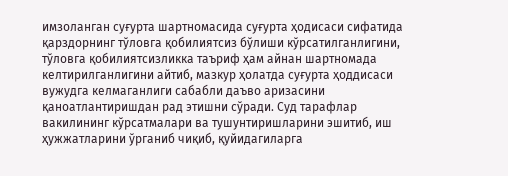имзоланган суғурта шартномасида суғурта ҳодисаси сифатида қарздорнинг тўловга қобилиятсиз бўлиши кўрсатилганлигини, тўловга қобилиятсизликка таъриф ҳам айнан шартномада келтирилганлигини айтиб, мазкур ҳолатда суғурта ҳоддисаси вужудга келмаганлиги сабабли даъво аризасини қаноатлантиришдан рад этишни сўради. Суд тарафлар вакилининг кўрсатмалари ва тушунтиришларини эшитиб, иш ҳужжатларини ўрганиб чиқиб, қуйидагиларга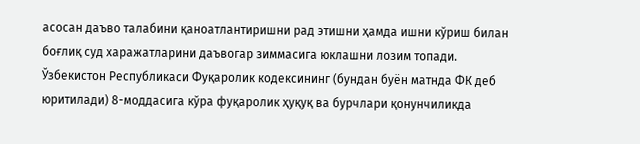асосан даъво талабини қаноатлантиришни рад этишни ҳамда ишни кўриш билан боғлиқ суд харажатларини даъвогар зиммасига юклашни лозим топади. Ўзбекистон Республикаси Фуқаролик кодексининг (бундан буён матнда ФК деб юритилади) 8-моддасига кўра фуқаролик ҳуқуқ ва бурчлари қонунчиликда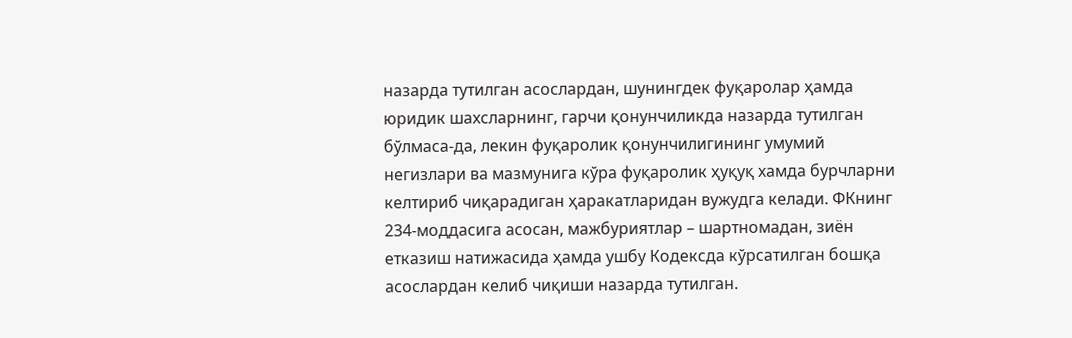назарда тутилган асослардан, шунингдек фуқаролар ҳамда юридик шахсларнинг, гарчи қонунчиликда назарда тутилган бўлмаса-да, лекин фуқаролик қонунчилигининг умумий негизлари ва мазмунига кўра фуқаролик ҳуқуқ хамда бурчларни келтириб чиқарадиган ҳаракатларидан вужудга келади. ФКнинг 234-моддасига асосан, мажбуриятлар – шартномадан, зиён етказиш натижасида ҳамда ушбу Кодексда кўрсатилган бошқа асослардан келиб чиқиши назарда тутилган.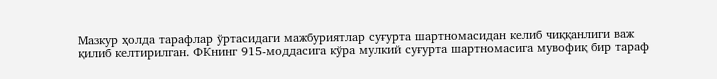Мазкур ҳолда тарафлар ўртасидаги мажбуриятлар суғурта шартномасидан келиб чиққанлиги важ қилиб келтирилган. ФКнинг 915-моддасига кўра мулкий суғурта шартномасига мувофиқ бир тараф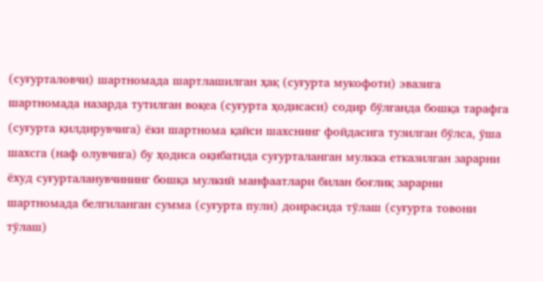(суғурталовчи) шартномада шартлашилган ҳақ (суғурта мукофоти) эвазига шартномада назарда тутилган воқеа (суғурта ҳодисаси) содир бўлганда бошқа тарафга (суғурта қилдирувчига) ёки шартнома қайси шахснинг фойдасига тузилган бўлса, ўша шахсга (наф олувчига) бу ҳодиса оқибатида суғурталанган мулкка етказилган зарарни ёхуд суғурталанувчининг бошқа мулкий манфаатлари билан боғлиқ зарарни шартномада белгиланган сумма (суғурта пули) доирасида тўлаш (суғурта товони тўлаш)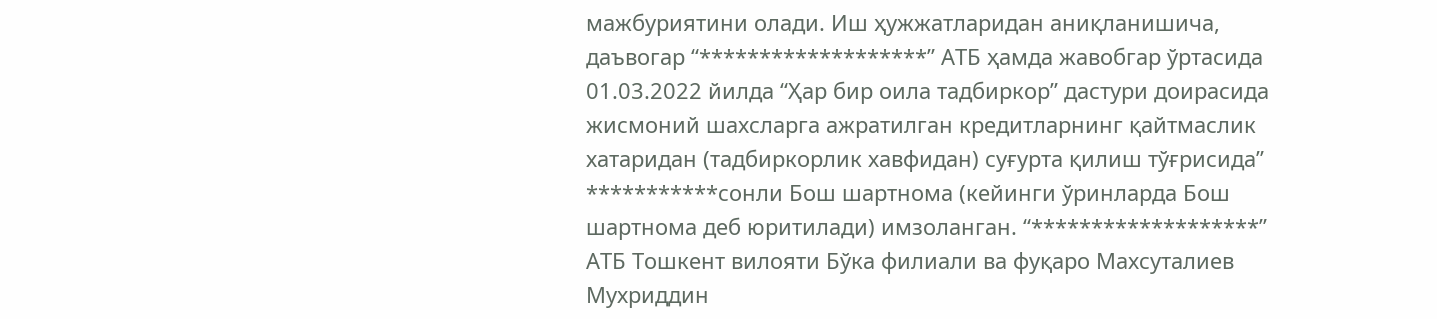мажбуриятини олади. Иш ҳужжатларидан аниқланишича, даъвогар “*******************” АТБ ҳамда жавобгар ўртасида 01.03.2022 йилда “Ҳар бир оила тадбиркор” дастури доирасида жисмоний шахсларга ажратилган кредитларнинг қайтмаслик хатаридан (тадбиркорлик хавфидан) суғурта қилиш тўғрисида” ***********сонли Бош шартнома (кейинги ўринларда Бош шартнома деб юритилади) имзоланган. “*******************” АТБ Тошкент вилояти Бўка филиали ва фуқаро Махсуталиев Мухриддин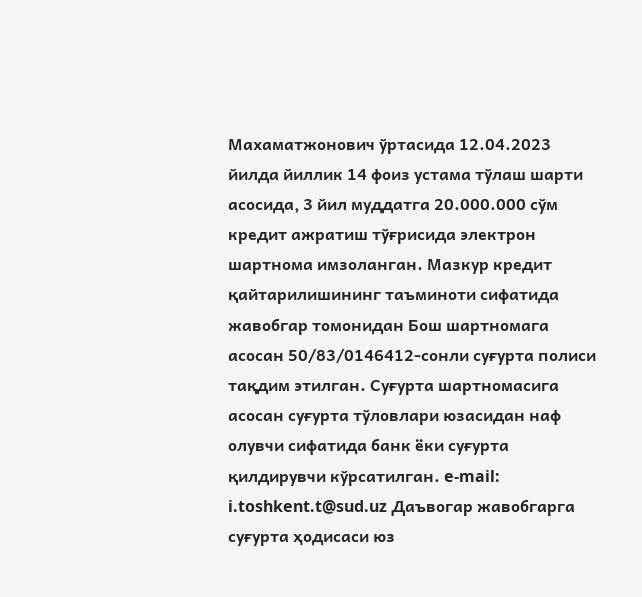Махаматжонович ўртасида 12.04.2023 йилда йиллик 14 фоиз устама тўлаш шарти асосида, 3 йил муддатга 20.000.000 сўм кредит ажратиш тўғрисида электрон шартнома имзоланган. Мазкур кредит қайтарилишининг таъминоти сифатида жавобгар томонидан Бош шартномага асосан 50/83/0146412-сонли суғурта полиси тақдим этилган. Суғурта шартномасига асосан суғурта тўловлари юзасидан наф олувчи сифатида банк ёки суғурта қилдирувчи кўрсатилган. e-mail: i.toshkent.t@sud.uz Даъвогар жавобгарга суғурта ҳодисаси юз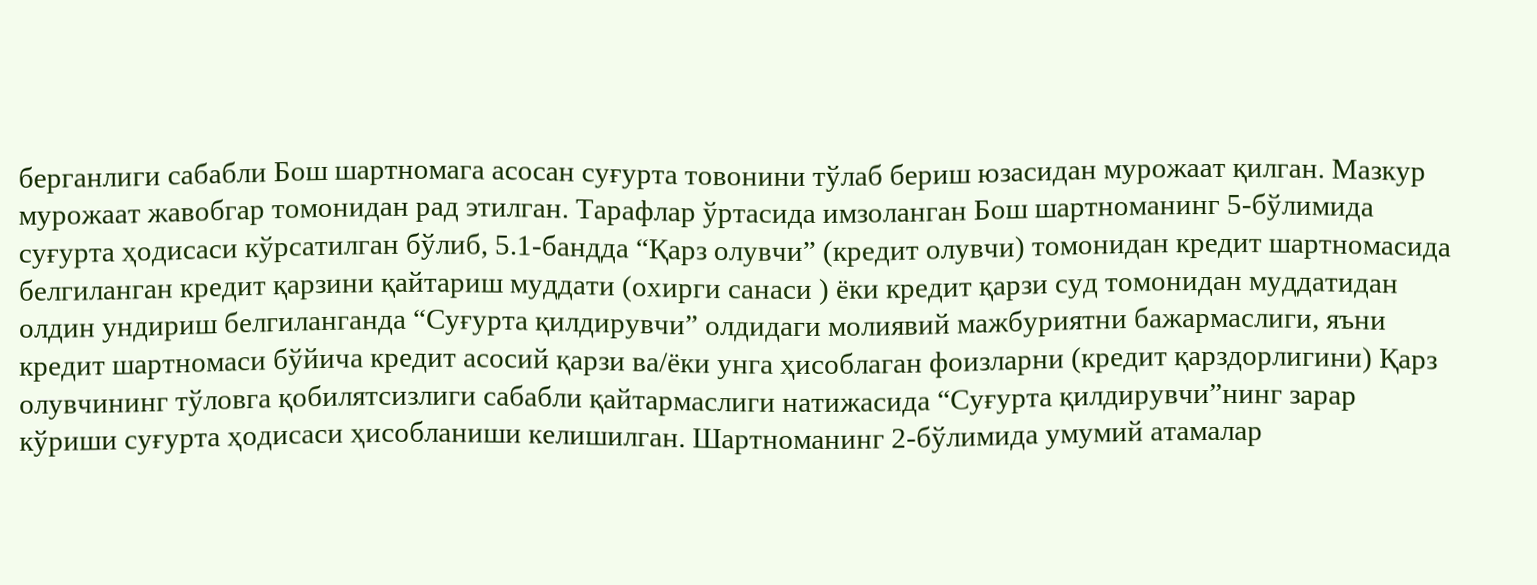берганлиги сабабли Бош шартномага асосан суғурта товонини тўлаб бериш юзасидан мурожаат қилган. Мазкур мурожаат жавобгар томонидан рад этилган. Тарафлар ўртасида имзоланган Бош шартноманинг 5-бўлимида суғурта ҳодисаси кўрсатилган бўлиб, 5.1-бандда “Қарз олувчи” (кредит олувчи) томонидан кредит шартномасида белгиланган кредит қарзини қайтариш муддати (охирги санаси ) ёки кредит қарзи суд томонидан муддатидан олдин ундириш белгиланганда “Суғурта қилдирувчи” олдидаги молиявий мажбуриятни бажармаслиги, яъни кредит шартномаси бўйича кредит асосий қарзи ва/ёки унга ҳисоблаган фоизларни (кредит қарздорлигини) Қарз олувчининг тўловга қобилятсизлиги сабабли қайтармаслиги натижасида “Суғурта қилдирувчи”нинг зарар кўриши суғурта ҳодисаси ҳисобланиши келишилган. Шартноманинг 2-бўлимида умумий атамалар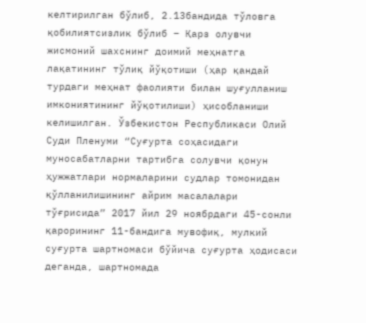келтирилган бўлиб, 2.13бандида тўловга қобилиятсизлик бўлиб – Қарз олувчи жисмоний шахснинг доимий меҳнатга лақатининг тўлиқ йўқотиши (ҳар қандай турдаги меҳнат фаолияти билан шуғулланиш имкониятининг йўқотилиши) ҳисобланиши келишилган. Ўзбекистон Республикаси Олий Суди Пленуми “Суғурта соҳасидаги муносабатларни тартибга солувчи қонун ҳужжатлари нормаларини судлар томонидан қўлланилишининг айрим масалалари тўғрисида” 2017 йил 29 ноябрдаги 45-сонли қарорининг 11-бандига мувофиқ, мулкий суғурта шартномаси бўйича суғурта ҳодисаси деганда, шартномада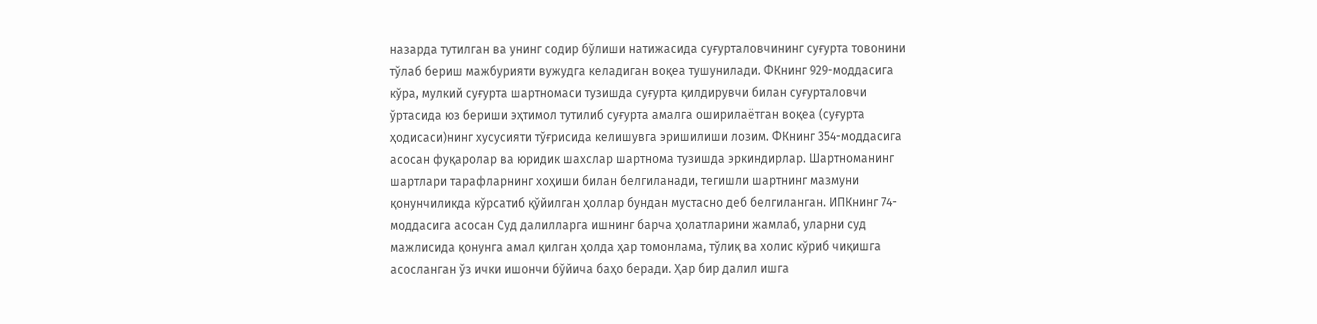назарда тутилган ва унинг содир бўлиши натижасида суғурталовчининг суғурта товонини тўлаб бериш мажбурияти вужудга келадиган воқеа тушунилади. ФКнинг 929-моддасига кўра, мулкий суғурта шартномаси тузишда суғурта қилдирувчи билан суғурталовчи ўртасида юз бериши эҳтимол тутилиб суғурта амалга оширилаётган воқеа (суғурта ҳодисаси)нинг хусусияти тўғрисида келишувга эришилиши лозим. ФКнинг 354-моддасига асосан фуқаролар ва юридик шахслар шартнома тузишда эркиндирлар. Шартноманинг шартлари тарафларнинг хоҳиши билан белгиланади, тегишли шартнинг мазмуни қонунчиликда кўрсатиб қўйилган ҳоллар бундан мустасно деб белгиланган. ИПКнинг 74-моддасига асосан Суд далилларга ишнинг барча ҳолатларини жамлаб, уларни суд мажлисида қонунга амал қилган ҳолда ҳар томонлама, тўлиқ ва холис кўриб чиқишга асосланган ўз ички ишончи бўйича баҳо беради. Ҳар бир далил ишга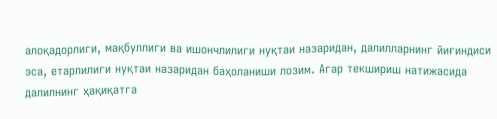алоқадорлиги, мақбуллиги ва ишончлилиги нуқтаи назаридан, далилларнинг йиғиндиси эса, етарлилиги нуқтаи назаридан баҳоланиши лозим. Агар текшириш натижасида далилнинг ҳақиқатга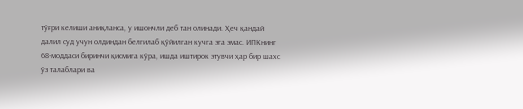тўғри келиши аниқланса, у ишончли деб тан олинади. Ҳеч қандай далил суд учун олдиндан белгилаб қўйилган кучга эга эмас. ИПКнинг 68-моддаси биринчи қисмига кўра, ишда иштирок этувчи ҳар бир шахс ўз талаблари ва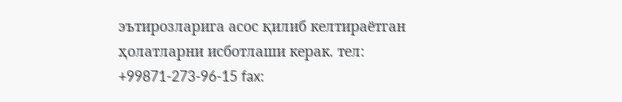эътирозларига асос қилиб келтираётган ҳолатларни исботлаши керак. тел: +99871-273-96-15 fax: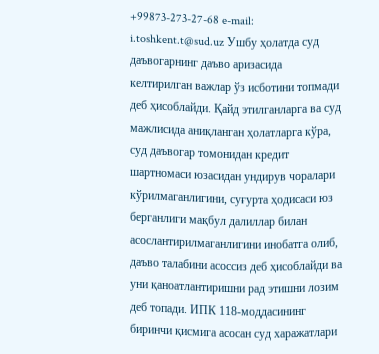+99873-273-27-68 e-mail: i.toshkent.t@sud.uz Ушбу ҳолатда суд даъвогарнинг даъво аризасида келтирилган важлар ўз исботини топмади деб ҳисоблайди. Қайд этилганларга ва суд мажлисида аниқланган ҳолатларга кўра, суд даъвогар томонидан кредит шартномаси юзасидан ундирув чоралари кўрилмаганлигини, суғурта ҳодисаси юз берганлиги мақбул далиллар билан асослантирилмаганлигини инобатга олиб, даъво талабини асоссиз деб ҳисоблайди ва уни қаноатлантиришни рад этишни лозим деб топади. ИПК 118-моддасининг биринчи қисмига асосан суд харажатлари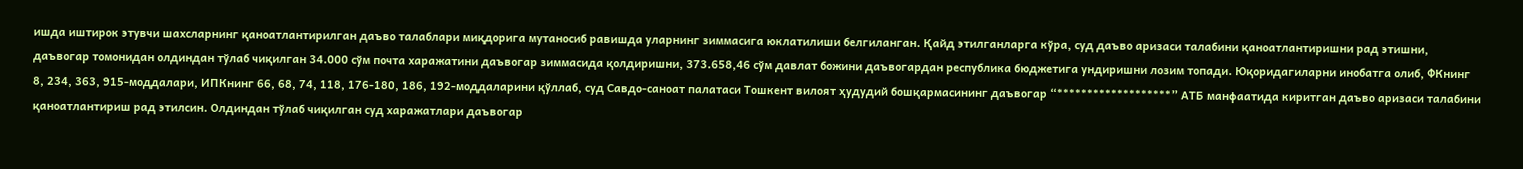ишда иштирок этувчи шахсларнинг қаноатлантирилган даъво талаблари миқдорига мутаносиб равишда уларнинг зиммасига юклатилиши белгиланган. Қайд этилганларга кўра, суд даъво аризаси талабини қаноатлантиришни рад этишни, даъвогар томонидан олдиндан тўлаб чиқилган 34.000 сўм почта харажатини даъвогар зиммасида қолдиришни, 373.658,46 сўм давлат божини даъвогардан республика бюджетига ундиришни лозим топади. Юқоридагиларни инобатга олиб, ФКнинг 8, 234, 363, 915-моддалари, ИПКнинг 66, 68, 74, 118, 176-180, 186, 192-моддаларини қўллаб, суд Савдо-саноат палатаси Тошкент вилоят ҳудудий бошқармасининг даъвогар “*******************” АТБ манфаатида киритган даъво аризаси талабини қаноатлантириш рад этилсин. Олдиндан тўлаб чиқилган суд харажатлари даъвогар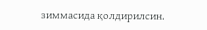зиммасида қолдирилсин.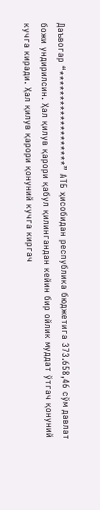Даъвогар “*******************” АТБ ҳисобидан республика бюджетига 373.658,46 сўм давлат божи ундирилсин. Ҳал қилув қарори қабул қилингандан кейин бир ойлик муддат ўтгач қонуний кучга киради. Ҳал қилув қарори қонуний кучга киргач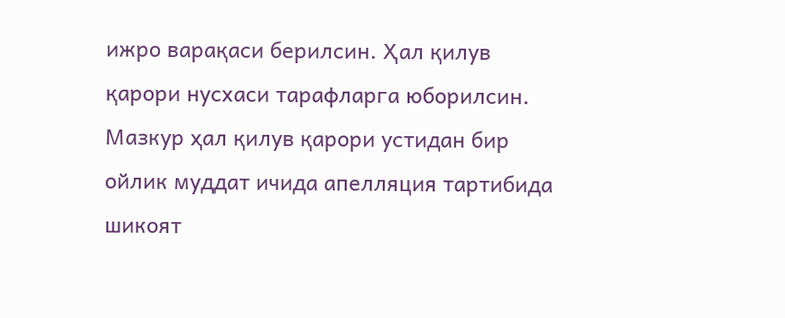ижро варақаси берилсин. Ҳал қилув қарори нусхаси тарафларга юборилсин. Мазкур ҳал қилув қарори устидан бир ойлик муддат ичида апелляция тартибида шикоят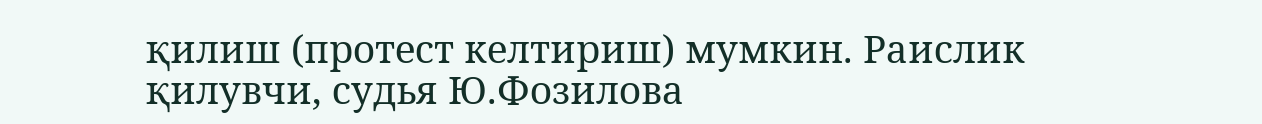қилиш (протест келтириш) мумкин. Раислик қилувчи, судья Ю.Фозилова